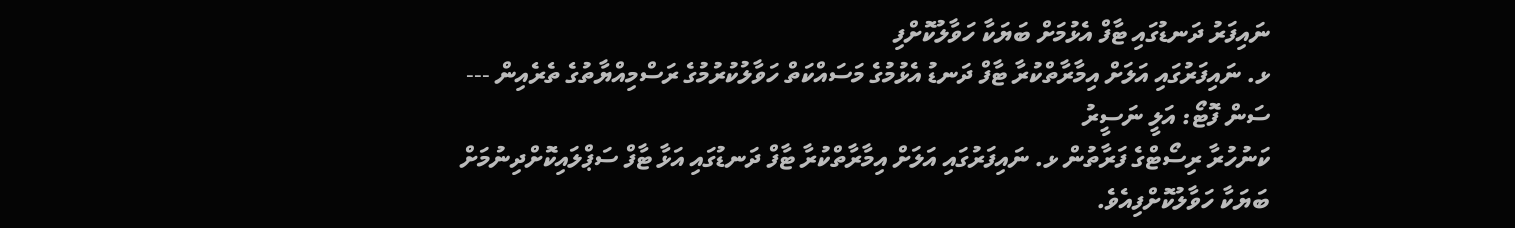ނައިފަރު ދަނޑުގައި ޓާފް އެޅުމަށް ބަޔަކާ ހަވާލުކޮށްފި
ޅ. ނައިފަރުގައި އަލަށް އިމާރާތްކުރާ ޓާފް ދަނޑު އެޅުމުގެ މަސައްކަތް ހަވާލުކުރުމުގެ ރަސްމިއްޔާތުގެ ތެރެއިން --- ސަން ފޮޓޯ: އަލީ ނަސީރު
ކަނުހުރާ ރިސޯޓްގެ ފަރާތުން ޅ. ނައިފަރުގައި އަލަށް އިމާރާތްކުރާ ޓާފް ދަނޑުގައި އަޅާ ޓާފް ސަޕްލައިކޮށްދިނުމަށް ބަޔަކާ ހަވާލުކޮށްފިއެވެ.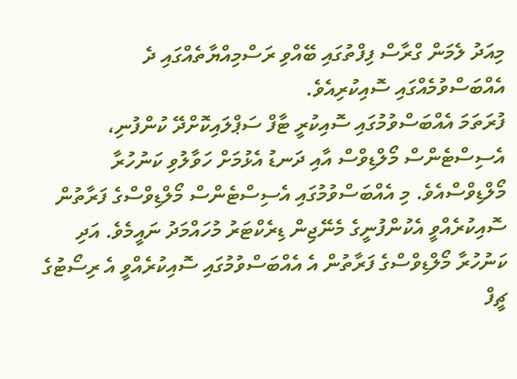މިއަދު ލެމަން ގްރާސް ފިފްތުގައި ބޭއްވި ރަސްމިއްޔާތެއްގައި ދެ އެއްބަސްވުމެއްގައި ސޮއިކުރިއެވެ.
ފުރަތަމަ އެއްބަސްވުމުގައި ސޮއިކުރީ ޓާފް ސަޕްލައިކޮށްދޭ ކުންފުނި، އެސިސްޓެންސް މޯލްޑިވްސް އާއި ދަނޑު އެޅުމަށް ހަވާލުވި ކަނުހުރާ މޯލްޑިވްސްއެވެ. މި އެއްބަސްވުމުގައި އެސިސްޓެންސް މޯލްޑިވްސްގެ ފަރާތުން ސޮއިކުރެއްވީ އެކުންފުނީގެ މެނޭޖިން ޑިރެކްޓަރު މުހައްމަދު ނައީމެވެ. އަދި ކަނުހުރާ މޯލްޑިވްސްގެ ފަރާތުން އެ އެއްބަސްވުމުގައި ސޮއިކުރެއްވީ އެ ރިސޯޓުގެ ޗީފް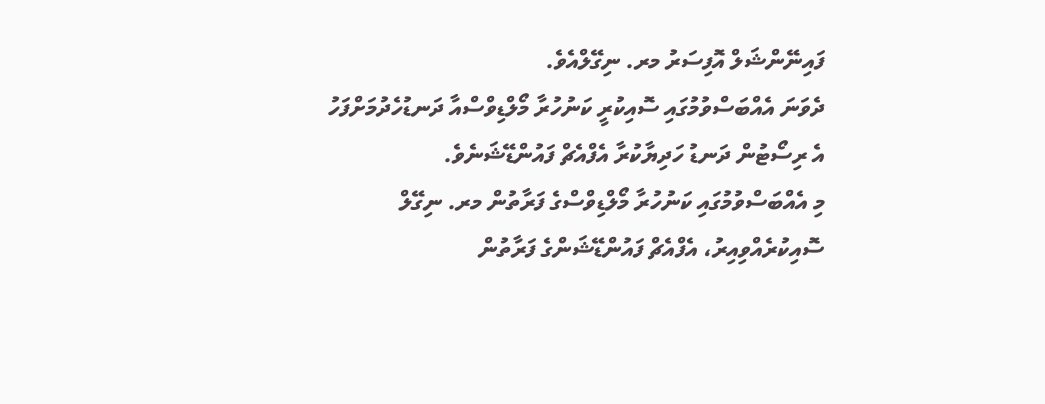ފައިނޭންޝަލް އޮފިސަރު މރ. ނިގޭލްއެވެ.
ދެވަނަ އެއްބަސްވުމުގައި ސޮއިކުރީ ކަނުހުރާ މޯލްޑިވްސްއާ ދަނޑުހެދުމަށްފަހު އެ ރިސޯޓުން ދަނޑު ހަދިޔާކުރާ އެފްއެޗް ފައުންޑޭޝަނެވެ.
މި އެއްބަސްވުމުގައި ކަނުހުރާ މޯލްޑިވްސްގެ ފަރާތުން މރ. ނިގޭލް ސޮއިކުރެއްވިއިރު، އެފްއެޗް ފައުންޑޭޝަންގެ ފަރާތުން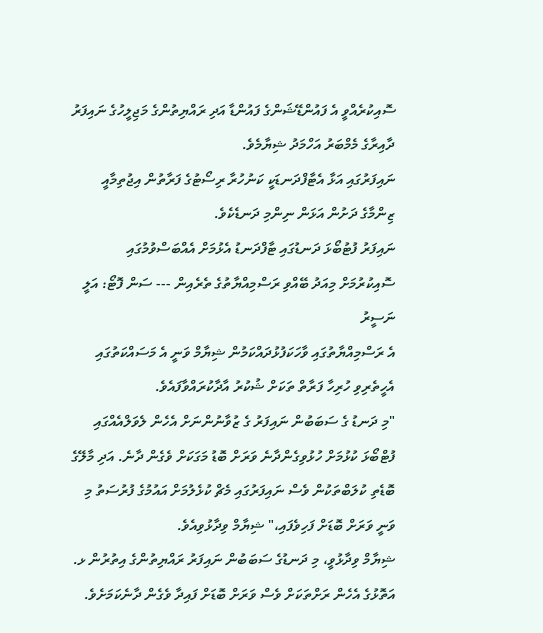ސޮއިކުރެއްވީ އެ ފައުންޑޭޝަންގެ ފައުންޑާ އަދި ރައްޔިތުންގެ މަޖިލީހުގެ ނައިފަރު ދާއިރާގެ މެމްބަރު އަހްމަދު ޝިޔާމެވެ.
ނައިފަރުގައި އަޅާ އެޓާފްދަނޑަކީ ކަނުހުރާ ރިސޯޓުގެ ފަރާތުން އިޖުތިމާއީ ޒިންމާގެ ދަށުން އަޅަން ނިންމި ދަނޑެކެވެ.
ނައިފަރު ފުޓުބޯޅަ ދަނޑުގައި ޓާފްދަނޑު އެޅުމަށް އެއްބަސްވުމުގައި ސޮއިކުރުމަށް މިއަދު ބޭއްވި ރަސްމިއްޔާތުގެ ތެރެއިން --- ސަން ފޮޓޯ: އަލީ ނަސީރު
އެ ރަސްމިއްޔާތުގައި ވާހަކަފުޅުދައްކަމުން ޝިޔާމް ވަނީ އެ މަސައްކަތުގައި އެހީތެރިވި ހުރިހާ ފަރާތް ތަކަށް ޝުކުރު އާދާކުރައްވާފައެވެ.
"މި ދަނޑު ގެ ސަބަބުން ނައިފަރު ގެ ޒުވާނުންނަށް އެހެން ލެވަލްއެއްގައި ފުޓްބޯޅަ ކުޅުމަށް ހުޅުވިގެންދާނެ ވަރަށް ބޮޑު މަގަކަށް ވެގެން ދާނެ. އަދި މާލޭގެ ބޮޑެތި ކުލަބްތަކުން ވެސް ނައިފަރުގައި މެޗް ކުޅެލުމަށް އައުމުގެ ފުރުސަތު މި ވަނީ ވަރަށް ބޮޑަށް ފަހިވެފައި،" ޝިޔާމް ވިދާޅުވިއެވެ.
ޝިޔާމް ވިދާޅުވީ، މި ދަނޑުގެ ސަބަބުން ނައިފަރު ރައްޔިތުންގެ އިތުރުން ޅ. އަތޮޅުގެ އެހެން ރަށްތަކަށް ވެސް ވަރަށް ބޮޑަށް ފައިދާ ވެގެން ދާނެކަމަށެވެ.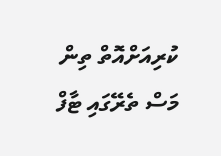ކުރިއަށްއޮތް ތިން މަސް ތެރޭގައި ޓާފް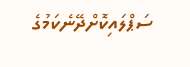ސަޕްލައިކޮށްދޭނެކަމުގެ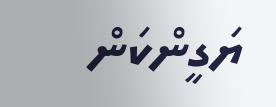ޔަގީންކަން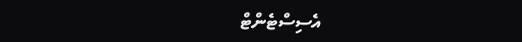އެސިސްޓެންޓް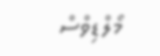މޯލްޑިވްސް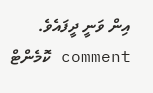އިން ވަނީ ދީފައެވެ.
comment ކޮމެންޓް